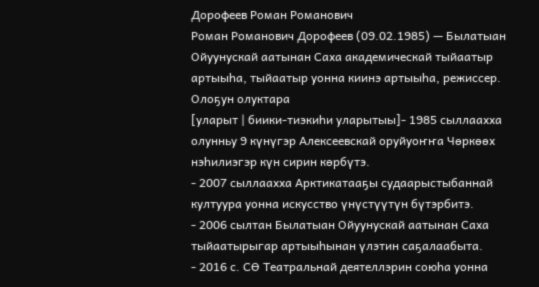Дорофеев Роман Романович
Роман Романович Дорофеев (09.02.1985) — Былатыан Ойуунускай аатынан Саха академическай тыйаатыр артыыһа, тыйаатыр уонна киинэ артыыһа, режиссер.
Олоҕун олуктара
[уларыт | биики-тиэкиһи уларытыы]- 1985 сыллаахха олунньу 9 күнүгэр Алексеевскай оруйуоҥҥа Чөркөөх нэһилиэгэр күн сирин көрбүтэ.
- 2007 сыллаахха Арктикатааҕы судаарыстыбаннай култуура уонна искусство үнүстүүтүн бүтэрбитэ.
- 2006 сылтан Былатыан Ойуунускай аатынан Саха тыйаатырыгар артыыһынан үлэтин саҕалаабыта.
- 2016 с. СӨ Театральнай деятеллэрин союһа уонна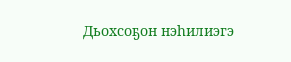Дьохсоҕон нэһилиэгэ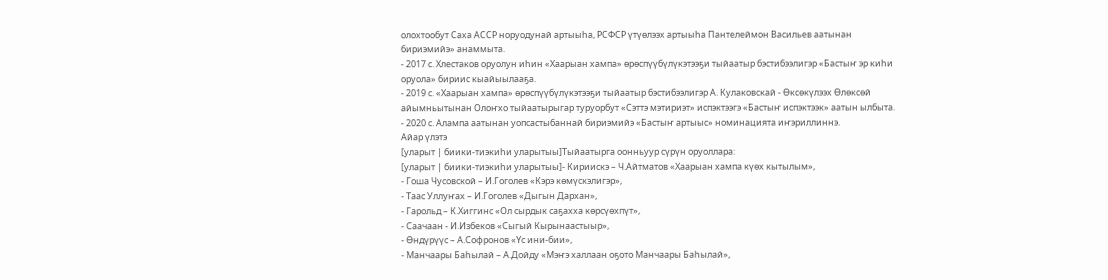олохтообут Саха АССР норуодунай артыыһа, РСФСР үтүөлээх артыыһа Пантелеймон Васильев аатынан бириэмийэ» анаммыта.
- 2017 с. Хлестаков оруолун иһин «Хаарыан хампа» өрөспүүбүлүкэтээҕи тыйаатыр бэстибээлигэр «Бастыҥ эр киһи оруола» бириис кыайыылааҕа.
- 2019 с. «Хаарыан хампа» өрөспүүбүлүкэтээҕи тыйаатыр бэстибээлигэр А. Кулаковскай - Өксөкүлээх Өлөксөй айымньытынан Олоҥхо тыйаатырыгар туруорбут «Сэттэ мэтириэт» испэктээгэ «Бастыҥ испэктээк» аатын ылбыта.
- 2020 с. Алампа аатынан уопсастыбаннай бириэмийэ «Бастыҥ артыыс» номинацията иҥэриллиннэ.
Айар үлэтэ
[уларыт | биики-тиэкиһи уларытыы]Тыйаатырга оонньуур сүрүн оруоллара:
[уларыт | биики-тиэкиһи уларытыы]- Кириискэ – Ч.Айтматов «Хаарыан хампа күөх кытылым»,
- Гоша Чусовской – И.Гоголев «Кэрэ көмүскэлигэр»,
- Таас Уллуҥах – И.Гоголев «Дыгын Дархан»,
- Гарольд – К.Хиггинс «Ол сырдык саҕахха көрсүөхпүт»,
- Саачаан - И.Избеков «Сыгый Кырынаастыыр»,
- Өндүрүүс – А.Софронов «Үс ини-бии»,
- Манчаары Баһылай – А.Дойду «Мэҥэ халлаан оҕото Манчаары Баһылай»,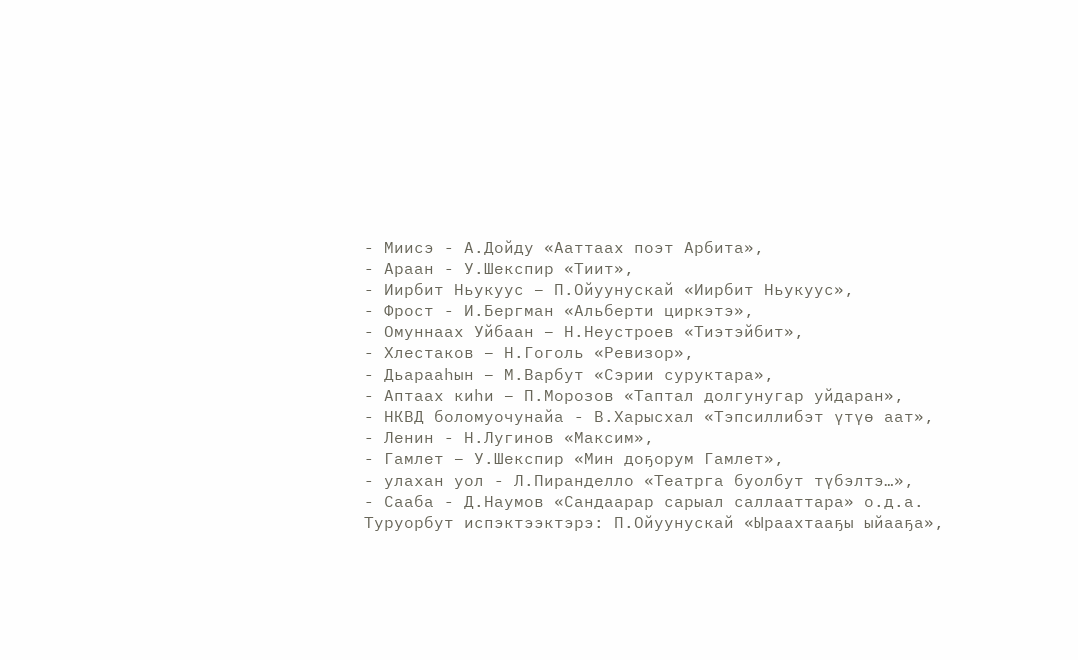- Миисэ - А.Дойду «Ааттаах поэт Арбита»,
- Араан - У.Шекспир «Тиит»,
- Иирбит Ньукуус – П.Ойуунускай «Иирбит Ньукуус»,
- Фрост - И.Бергман «Альберти циркэтэ»,
- Омуннаах Уйбаан – Н.Неустроев «Тиэтэйбит»,
- Хлестаков – Н.Гоголь «Ревизор»,
- Дьарааһын – М.Варбут «Сэрии суруктара»,
- Аптаах киһи – П.Морозов «Таптал долгунугар уйдаран»,
- НКВД боломуочунайа - В.Харысхал «Тэпсиллибэт үтүө аат»,
- Ленин - Н.Лугинов «Максим»,
- Гамлет – У.Шекспир «Мин доҕорум Гамлет»,
- улахан уол - Л.Пиранделло «Театрга буолбут түбэлтэ…»,
- Сааба - Д.Наумов «Сандаарар сарыал саллааттара» о.д.а.
Туруорбут испэктээктэрэ: П.Ойуунускай «Ыраахтааҕы ыйааҕа»,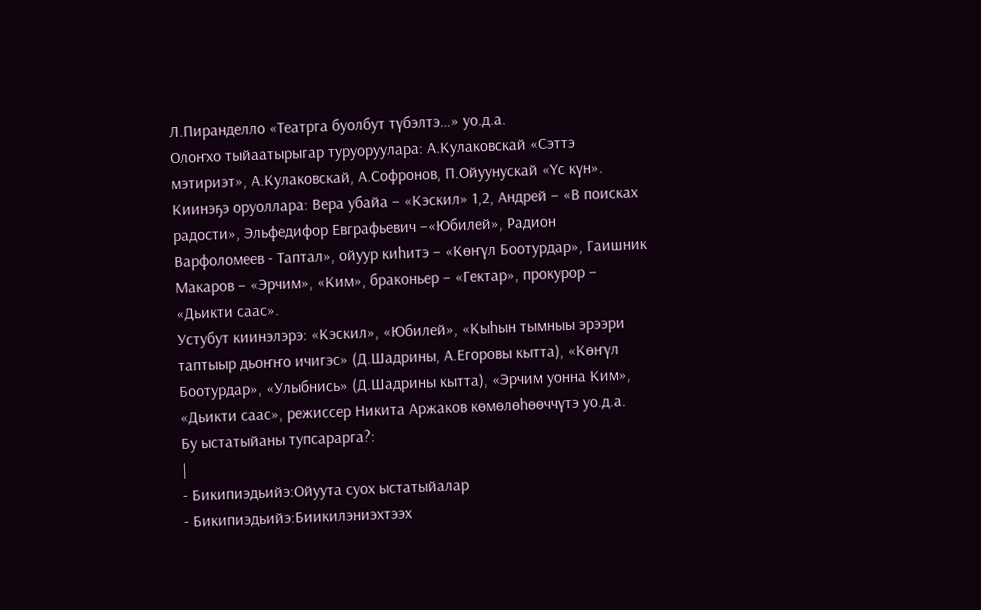Л.Пиранделло «Театрга буолбут түбэлтэ…» уо.д.а.
Олоҥхо тыйаатырыгар туруоруулара: А.Кулаковскай «Сэттэ мэтириэт», А.Кулаковскай, А.Софронов, П.Ойуунускай «Үс күн».
Киинэҕэ оруоллара: Вера убайа – «Кэскил» 1,2, Андрей – «В поисках радости», Эльфедифор Евграфьевич –«Юбилей», Радион Варфоломеев - Таптал», ойуур киһитэ – «Көҥүл Боотурдар», Гаишник Макаров – «Эрчим», «Ким», браконьер – «Гектар», прокурор – «Дьикти саас».
Устубут киинэлэрэ: «Кэскил», «Юбилей», «Кыһын тымныы эрээри таптыыр дьоҥҥо ичигэс» (Д.Шадрины, А.Егоровы кытта), «Көҥүл Боотурдар», «Улыбнись» (Д.Шадрины кытта), «Эрчим уонна Ким», «Дьикти саас», режиссер Никита Аржаков көмөлөһөөччүтэ уо.д.а.
Бу ыстатыйаны тупсарарга?:
|
- Бикипиэдьийэ:Ойуута суох ыстатыйалар
- Бикипиэдьийэ:Биикилэниэхтээх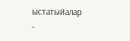ыстатыйалар
-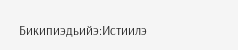Бикипиэдьийэ:Истиилэ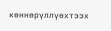көннөрүллүөхтээх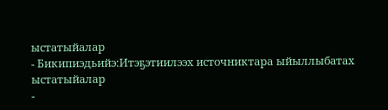ыстатыйалар
- Бикипиэдьийэ:Итэҕэтиилээх источниктара ыйыллыбатах ыстатыйалар
-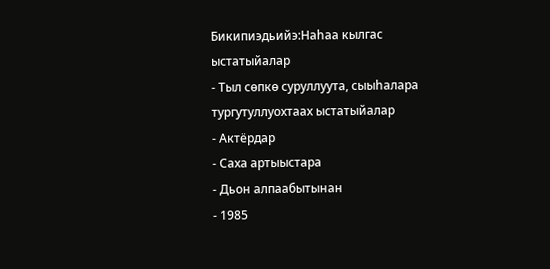Бикипиэдьийэ:Наһаа кылгас ыстатыйалар
- Тыл сөпкө суруллуута, сыыһалара тургутуллуохтаах ыстатыйалар
- Актёрдар
- Саха артыыстара
- Дьон алпаабытынан
- 1985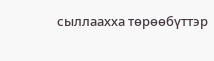сыллаахха төрөөбүттэр